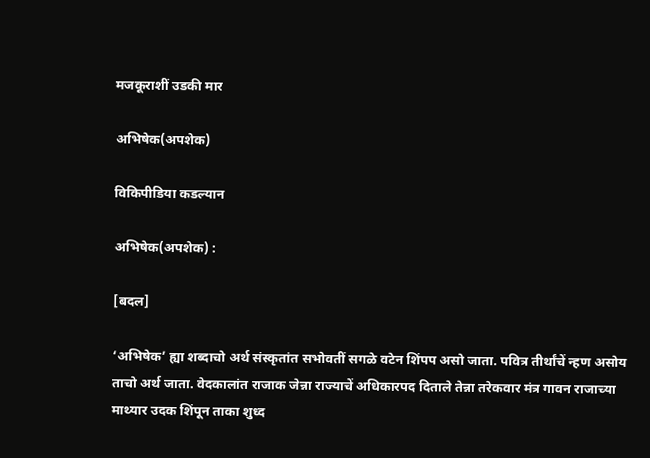मजकूराशीं उडकी मार

अभिषेक(अपशेक)

विकिपीडिया कडल्यान

अभिषेक(अपशेक) :

[बदल]

‘अभिषेक’ ह्या शब्दाचो अर्थ संस्कृतांत सभोवतीं सगळे वटेन शिंपप असो जाता. पवित्र तीर्थांचें न्हण असोय ताचो अर्थ जाता. वेदकालांत राजाक जेन्ना राज्याचें अधिकारपद दिताले तेन्ना तरेकवार मंत्र गावन राजाच्या माथ्यार उदक शिंपून ताका शुध्द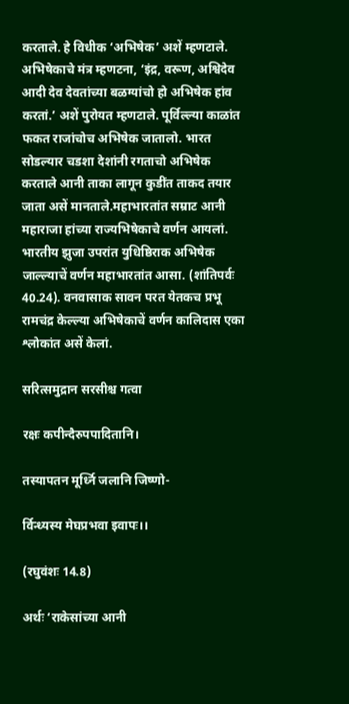करताले. हे विधीक ‘अभिषेक’ अशें म्हणटाले. अभिषेकाचे मंत्र म्हणटना, ‘इंद्र, वरूण, अश्विदेव आदी देव देवतांच्या बळग्यांचो हो अभिषेक हांव करतां.’ अशें पुरोयत म्हणटाले. पूर्विल्ल्या काळांत फकत राजांचोच अभिषेक जातालो. भारत सोडल्यार चडशा देशांनी रगताचो अभिषेक करताले आनी ताका लागून कुडींत ताकद तयार जाता असें मानताले.महाभारतांत सम्राट आनी महाराजा हांच्या राज्यभिषेकाचे वर्णन आयलां. भारतीय झुजा उपरांत युधिष्ठिराक अभिषेक जाल्ल्याचें वर्णन महाभारतांत आसा. (शांतिपर्वः 40.24). वनवासाक सावन परत येतकच प्रभू रामचंद्र केल्ल्या अभिषेकाचें वर्णन कालिदास एका श्लोकांत असें केलां.

सरित्समुद्रान सरसीश्च गत्वा

रक्षः कपीन्दैरुपपादितानि।

तस्यापतन मूर्ध्नि जलानि जिष्णो-

र्विन्ध्यस्य मेघप्रभवा इवापः।।

(रघुवंशः 14.8)

अर्थः ‘राकेसांच्या आनी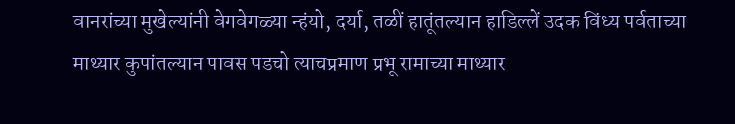वानरांच्या मुखेल्यांनी वेगवेगळ्या न्हंयो, दर्या, तळीं हातूंतल्यान हाडिल्लें उदक विंध्य पर्वताच्या माथ्यार कुपांतल्यान पावस पडचो त्याचप्रमाण प्रभू रामाच्या माथ्यार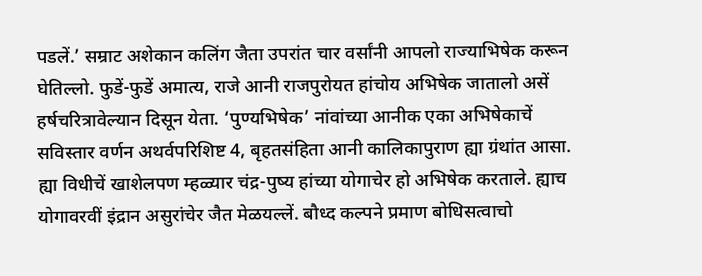पडलें.’ सम्राट अशेकान कलिंग जैता उपरांत चार वर्सांनी आपलो राज्याभिषेक करून घेतिल्लो. फुडें-फुडें अमात्य, राजे आनी राजपुरोयत हांचोय अभिषेक जातालो असें हर्षचरित्रावेल्यान दिसून येता. ‘पुण्यभिषेक’ नांवांच्या आनीक एका अभिषेकाचें सविस्तार वर्णन अथर्वपरिशिष्ट 4, बृहतसंहिता आनी कालिकापुराण ह्या ग्रंथांत आसा. ह्या विधीचें खाशेलपण म्हळ्यार चंद्र-पुष्य हांच्या योगाचेर हो अभिषेक करताले. ह्याच योगावरवीं इंद्रान असुरांचेर जैत मेळयल्लें. बौध्द कल्पने प्रमाण बोधिसत्वाचो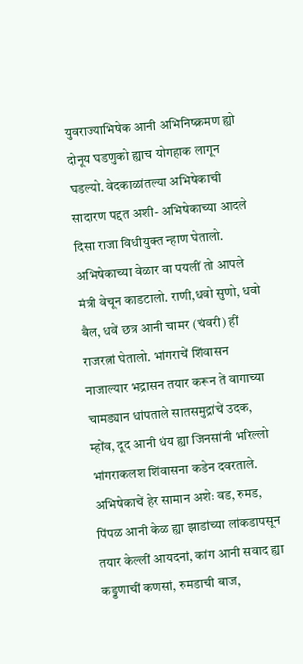युवराज्याभिषेक आनी अभिनिष्क्रमण ह्यो दोनूय घडणुको ह्याच योगहाक लागून घडल्यो. वेदकाळांतल्या अभिषेकाची सादारण पद्दत अशी- अभिषेकाच्या आदले दिसा राजा विधीयुक्त न्हाण घेतालो. अभिषेकाच्या वेळार वा पयलीं तो आपले मंत्री वेचून काडटालो. राणी,धवो सुणो, धवो बैल, धवें छत्र आनी चामर (चंवरी) हीं राजरत्नां घेतालो. भांगराचें शिंवासन नाजाल्यार भद्रासन तयार करून तें वागाच्या चामड्यान धांपताले सातसमुद्रांचें उदक, म्होंव, दूद आनी धंय ह्या जिनसांनी भरिल्लो भांगराकलश शिंवासना कडेन दवरताले. अभिषेकाचें हेर सामान अशेः वड, रुमड, पिंपळ आनी केळ ह्या झाडांच्या लांकडापसून तयार केल्लीं आयदनां, कांग आनी सवाद ह्या कड्डणाचीं कणसां, रुमडाची बाज,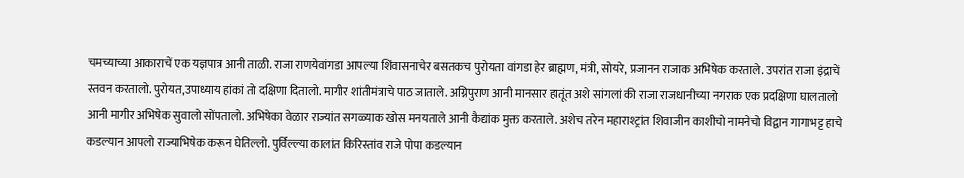चमच्याच्या आकाराचें एक यज्ञपात्र आनी ताळी. राजा राणयेवांगडा आपल्या शिंवासनाचेर बसतकच पुरोयता वांगडा हेर ब्राह्मण, मंत्री, सोयरे, प्रजानन राजाक अभिषेक करताले. उपरांत राजा इंद्राचें स्तवन करतालो. पुरोयत,उपाध्याय हांकां तो दक्षिणा दितालो. मागीर शांतीमंत्राचे पाठ जाताले. अग्निपुराण आनी मानसार हातूंत अशे सांगलां की राजा राजधानीच्या नगराक एक प्रदक्षिणा घालतालो आनी मागीर अभिषेक सुवालो सोंपतालो. अभिषेका वेळार राज्यांत सगळ्याक खोस मनयताले आनी कैद्यांक मुक्त करताले. अशेच तरेन महाराश्ट्रांत शिवाजीन काशीचो नामनेचो विद्वान गागाभट्ट हाचे कडल्यान आपलो राज्याभिषेक करून घेतिल्लो. पुर्विल्ल्या कालांत किरिस्तांव राजे पोपा कडल्यान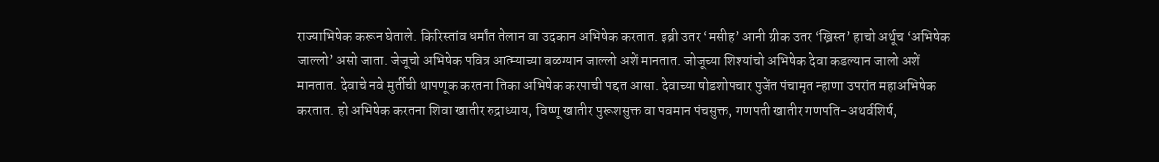राज्याभिषेक करून घेताले. किरिस्तांव धर्मांत तेलान वा उदकान अभिषेक करतात. इब्री उतर ‘मसीह’ आनी ग्रीक उतर ‘ख्रिस्त’ हाचो अर्थूच ‘अभिषेक जाल्लो’ असो जाता. जेजूचो अभिषेक पवित्र आत्म्याच्या बळग्यान जाल्लो अशें मानतात. जोजूच्या शिश्यांचो अभिषेक देवा कडल्यान जालो अशें मानतात. देवाचे नवे मुर्तीची थापणूक करतना तिका अभिषेक करपाची पद्दत आसा. देवाच्या षोडशोपचार पुजेंत पंचामृत न्हाणा उपरांत महाअभिषेक करतात. हो अभिषेक करतना शिवा खातीर रुद्राध्याय, विष्णू खातीर पुरूशसुक्त वा पवमान पंचसुक्त, गणपती खातीर गणपति-अथर्वशिर्ष,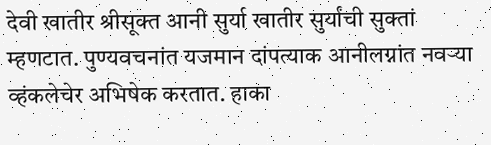देवी खातीर श्रीसूक्त आनी सुर्या खातीर सुर्यांची सुक्तां म्हणटात. पुण्यवचनांत यजमान दांपत्याक आनीलग्नांत नवऱ्या व्हंकलेचेर अभिषेक करतात. हाका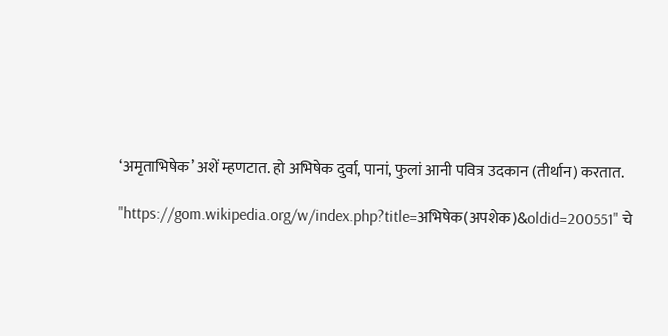‘अमृताभिषेक’ अशें म्हणटात. हो अभिषेक दुर्वा, पानां, फुलां आनी पवित्र उदकान (तीर्थान) करतात.

"https://gom.wikipedia.org/w/index.php?title=अभिषेक(अपशेक)&oldid=200551" चे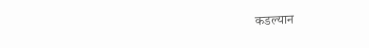कडल्यान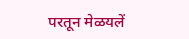परतून मेळयलें